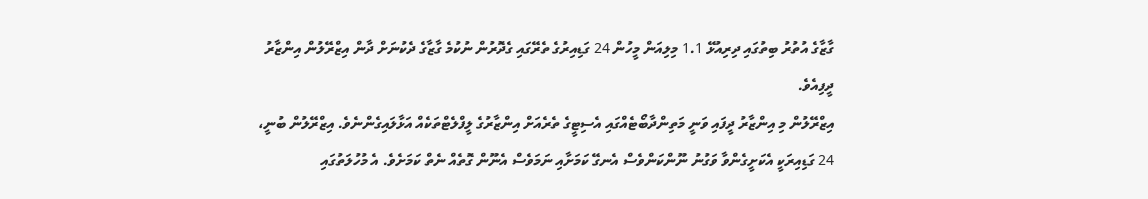ގާޒާގެ އުތުރު ބިތުގައި ދިރިއުޅޭ 1.1 މިލިއަން މީހުން 24 ގަޑިއިރުގެ ތެރޭގައި ގެދޮރުން ނުކުމެ ގާޒާގެ ދެކުނަށް ދާން އިޒްރޭލުން އިންޒާރު ދީފިއެވެ.
އިޒްރޭލުން މި އިންޒާރު ދީފައި ވަނީ މަތިންދާބޯޓެއްގައި އެސިޓީގެ ތެރެއަށް އިންޒާރުގެ ލީފްލެޓްތަކެއް އަޅާލައިގެންނެވެ. އިޒްރޭލުން ބުނީ، 24 ގަޑިއިރަކީ އެކަށީގެންވާ ވަގުނު ނޫންކަންވެސް އެނގޭ ކަމަށާއި ނަމަވެސް އެނޫން ގޮތެއް ނެތް ކަމަށެވެ. އެ މުހުލަތުގައި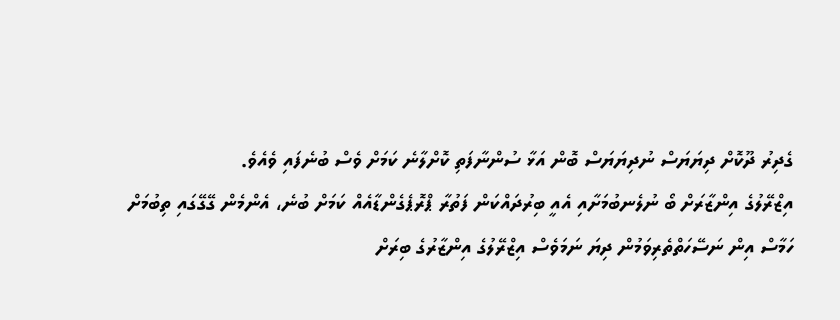ގެދިރު ދޫކޮށް ދިޔަޔަސް ނުދިޔަޔަސް ބޮން އަޅާ ސުންނާފަތި ކޮށްލާނެ ކަމަށް ވެސް ބުނެފައި ވެއެވެ.
އިޒްރޭލުގެ އިންޒާރަށް ބޯ ނުލެނބުމަށާއި އެއީ ބިރުދައްކަން ފަތުރާ ޕްރޮޕެގެންޑާއެއް ކަމަށް ބުނެ، އެންމެން ގޭގޭގައި ތިބުމަށް ހަމާސް އިން ނަސޭހަތްތެރިވަމުން ދިޔަ ނަމަވެސް އިޒްރޭލުގެ އިންޒާރުގެ ބިރަށް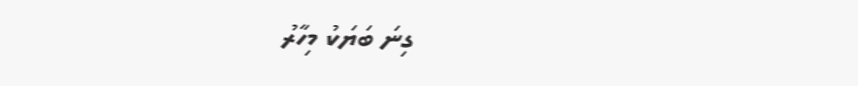ގިނަ ބަޔަކު މިހާރު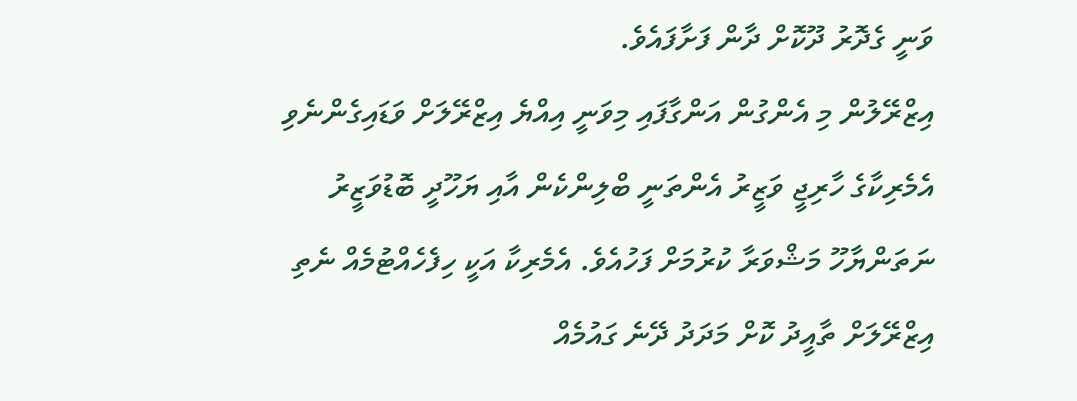ވަނީ ގެދޮރު ދޫކޮށް ދާން ފަށާފައެވެ.
އިޒްރޭލުން މި އެންގުން އަންގާފައި މިވަނީ އިއްޔެ އިޒްރޭލަށް ވަޑައިގެންނެވި އެމެރިކާގެ ހާރިޖީ ވަޒީރު އެންތަނީ ބްލިންކެން އާއި ޔަހޫދީ ބޮޑުވަޒީރު ނަތަންޔާހޫ މަޝްވަރާ ކުރުމަށް ފަހުއެވެ. އެމެރިކާ އަކީ ހިފެހެއްޓުމެއް ނެތި އިޒްރޭލަށް ތާއީދު ކޮށް މަދަދު ދޭނެ ގައުމެއް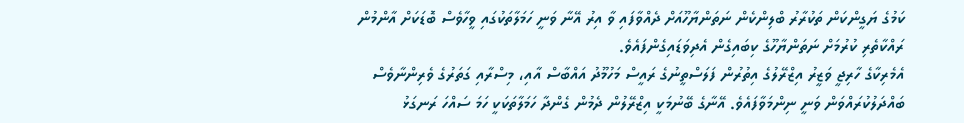ކަމުގެ ޔަގީންކަން ތަކުރާރު ބްލިންކެން ނަތަންޔާހޫއަށް ދެއްވާފައި ވާ އިރު އޭނާ ވަނީ ހަމަލާތަކުގައި ވީހާވެސް ބޮޑަކަށް އާންމުން ރައްކާތެރި ކުރުމަށް ނަތަންޔާހޫގެ ކިބައިގެން އެދިވަޑައިގެންފައެވެ.
އެމެރިކާގެ ހާރިޖީ ވަޒީރު އިޒްރޭލުގެ އިތުރުން ފަލަސްތީނުގެ ރައީސް މަހުމޫދު އައްބާސް އާއި، މިސްރާއި ގަތަރުގެ ވެރިންނާވެސް ބައްދަލުކުރައްވަން ވަނީ ނިންމަވާފައެވެ. އޭނާގެ ބޭނުމަކީ އިޒްރޭލުން ދެމުން ގެންދާ ހަމަލާތަކަކީ ހަމަ ސައްހަ ރަނގަޅު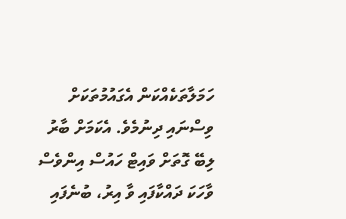ހަމަލާތަކެއްކަން އެގައުމުތަކަށް ވިސްނައި ދިނުމެވެ. އެކަމަށް ބާރު ލިބޭ ގޮތަށް ވައިޓް ހައުސް އިންވެސް ވާހަކަ ދައްކާފައި ވާ އިރު، ބުނެފައި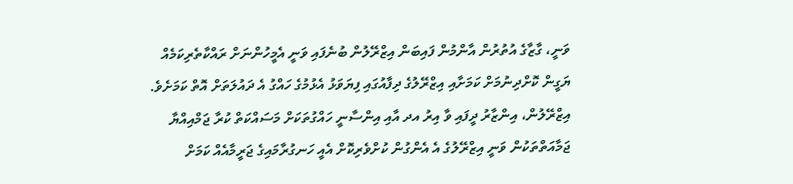ވަނީ، ގާޒާގެ އުތުރުން އާންމުން ފައިބަން އިޒްރޭލުން ބުނެފައި ވަނީ އެމީހުންނަށް ރައްކާތެރިކަމެއް ޔަގީން ކޮށްދިނުމަށް ކަމަށާއި އިޒްރޭލުގެ ދިފާއުގައި ފިޔަވަޅު އެޅުމުގެ ހައްގު އެ ދައުލަތަށް އޮތް ކަމަށެވެ.
އިޒްރޭލުން، އިންޒާރު ދީފައި ވާ އިރު އދ އާއި އިންސާނީ ހައްގުތަކަށް މަސައްކަތް ކުރާ ޖަމްއިއްޔާ ޖަމާއަތްތަކުން ވަނީ އިޒްރޭލުގެ އެ އެންގުން ކުށްވެރިކޮށް އެއީ ހަނގުރާމައިގެ ޖަރީމާއެއް ކަމަށް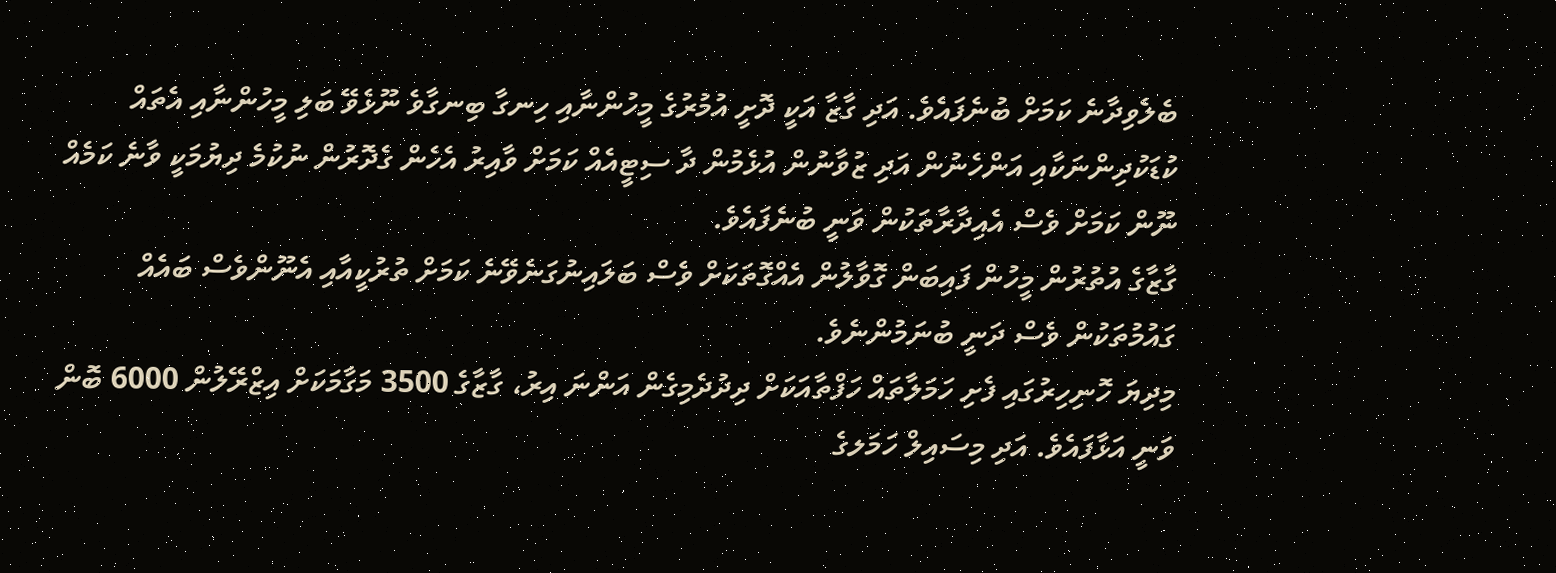ބެލެވިދާނެ ކަމަށް ބުނެފައެވެ. އަދި ގާޒާ އަކީ ދޮށީ އުމުރުގެ މީހުންނާއި ހިނގާ ބިނގާވެ ނޫޅެވޭ ބަލި މީހުންނާއި އެތައް ކުޑަކުދިންނަކާއި އަންހެނުން އަދި ޒުވާނުން އުޅެމުން ދާ ސިޓީއެއް ކަމަށް ވާއިރު އެހެން ގެދޮރުން ނުކުމެ ދިޔުމަކީ ވާނެ ކަމެއް ނޫން ކަމަށް ވެސް އެއިދާރާތަކުން ވަނީ ބުނެފައެވެ.
ގާޒާގެ އުތުރުން މީހުން ފައިބަން ގޮވާލުން އެއްގޮތަކަށް ވެސް ބަލައިނުގަނެވޭނެ ކަމަށް ތުރުކީއާއި އެނޫންވެސް ބައެއް ގައުމުތަކުން ވެސް ދަނީ ބުނަމުންނެވެ.
މިދިޔަ ހޮނިހިރުގައި ފެށި ހަމަލާތައް ހަފްތާއަކަށް ދިދުދެމިގެން އަންނަ އިރު، ގާޒާގެ 3500 މަގާމަކަށް އިޒްރޭލުން 6000 ބޮން ވަނީ އަޅާފައެވެ. އަދި މިސައިލް ހަމަލގެ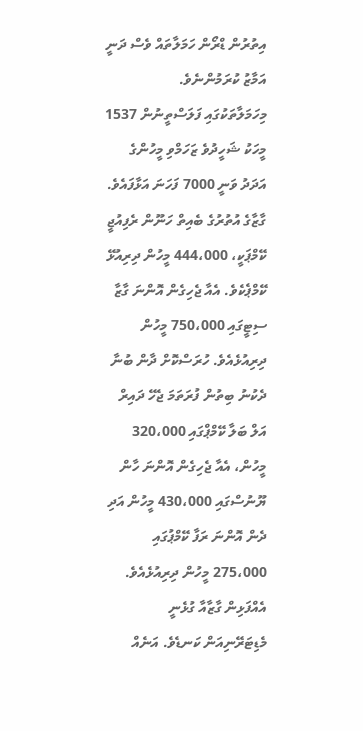އިތުރުން ޑްރޯން ހަމަލާތައް ވެސް ދަނީ އަމާޒު ކުރަމުންނެވެ.
މިހަމަލާތަކުގައި ފަލަސްތީނުން 1537 މީހަކު ޝަހީދުވެ ޒަހަމްވި މީހުންގެ އަދަދު ވަނީ 7000 ފަހަނަ އަޅާފައެވެ.
ގާޒާގެ އުތުރުގެ ބެއިތް ހަނޫން ރެފިއުޖީ ކޭމްޕަކީ، 444،000 މީހުން ދިރިއުޅޭ ކޭމްޕެކެވެ. އެއާ ޖެހިގެން އޮންނަ ގާޒާ ސިޓީގައި 750،000 މީހުން ދިރިއުޅެއެވެ. ހުރަސްކޮށް ދާން ބުނާ ދެކުނު ބިތުން ފުރަތަމަ ޖެހޭ ދައިރް އަލް ބަލާ ކޭމްޕްގައި 320،000 މީހުން، އެއާ ޖެހިގެން އޮންނަ ހާން ޔޫނުސްގައި 430،000 މީހުން އަދި ދެން އޮންނަ ރަފާ ކޭމްޕުގައި 275،000 މީހުން ދިރިއުޅެއެވެ.
އެއްފަޅިން ގާޒާއާ ގުޅެނީ މެޑިޓަރޭނިއަން ކަނޑެވެ. އަނެއް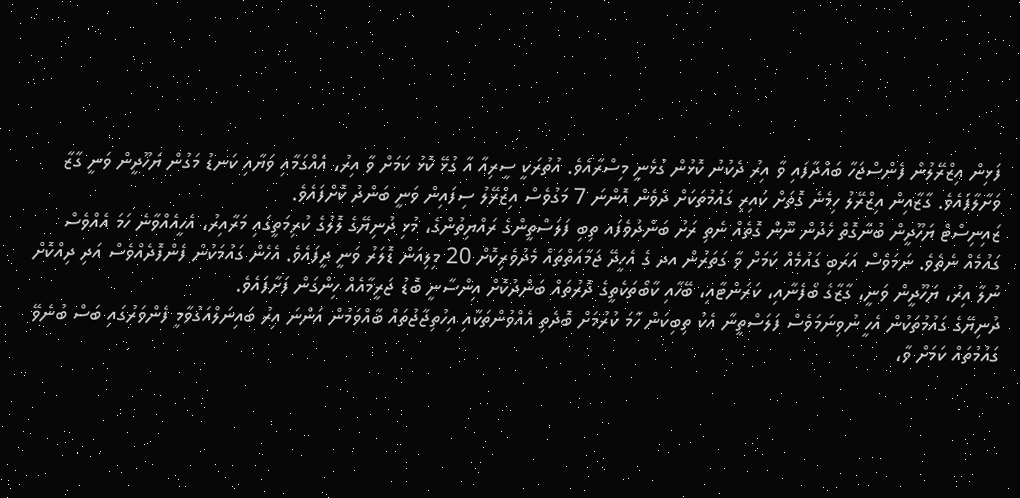ފަޅިން އިޒްރޭލުން ފެންސްޖަހާ ބައްދާފައި ވާ އިރު ދެކުނު ކޮޅުން ގުޅެނީ މިސްރާއެވެ. އުތުރަކީ ސީރިއާ އާ ގުޅޭ ކޮޅު ކަމަށް ވާ އިރު، އެއްގަމާއި ވަޔާއި ކަނޑު މަގުން ޔަހޫދީން ވަނީ ގާޒާ ވަށާލާފައެވެ. ގާޒާއިން އިޒްރޭލު ހިމެނެ ގޮތަށް ކައިރި ގައުމުތަކަށް ދެވެން އޮންނަ 7 މަގުވެސް އިޒްރޭލު ސިފައިން ވަނީ ބަންދު ކޮށްފައެވެ.
ޒައިނިސްޓް ޔަހޫދީން ބުނާގޮތް ހެދުން ނޫން ގޮތެއް ނެތި ރަށު ބަންދުވެފައ ތިބި ފަލަސްތީންގެ ރައްޔިތުންގެ، މުޅި ދުނިޔޭގެ ލޮލުގެ ކުރިމަތީގައި މަރާއިރު، އެހީއެއްވާނެ ހަމަ އެއްވެސް ގައުމެއް ނެތެވެ. ނަމަވެސް އަރަބި ގައުމެއް ކަމަށް ވާ ގަތަރުން އދ ގެ އެހީދޭ ޖަމާއަތްތައް މެދުވެރިކޮށް 20 މިލިއަން ޑޮލަރު ވަނީ ދީފައެވެ. އެހެން ގައުމަކުން ފެންފޮދެއްވެސް އަދި ދިއްކޮށް ނުލާ އިރު، ޔަހޫދީން ވަނީ، ގާޒާގެ ބޯފެނާއި، ކަރަންޓާއި، ބޭހާއި ކާބޯތަކެތީގެ ދޮރުތައް ބަންދުކޮށް އިންސާނީ ބޮޑު ޖަރީމާއެއް ހިންގަން ފަށާފައެވެ.
ދުނިޔޭގެ ގައުމުތަކުން އެހީ ނުވިނަމަވެސް ފަލަސްތީނާ އެކު ތިބިކަން ހާމަ ކުރުމަށް ބޮދެތި އެއްވުންތަކާއި އިހުތިޖާޖުތައް ބާއްވަމުން އަންނަ އިރު ބައިނަލްއަގުވާމީ ފެންވަރުގައި ބަސް ބުނެވޭ ގައުމުތައް ކަމަށް ވާ،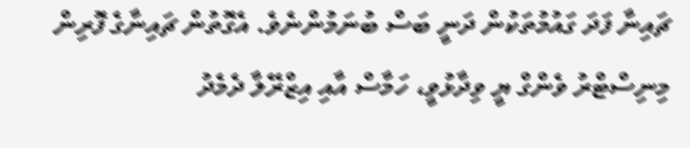ޗައިނާ ފަދަ ގައުމުތަކުން ދަނީ ބަސް ބުނަމުންނެވެ. އެގޮތުން ޗައިނާގެ ފޮރިން މިނިސްޓްރު ވެންގް ޔީ ވިދާޅުވީ، ހަމާސް އާއި އިޒްރޭލާ ދެމެދު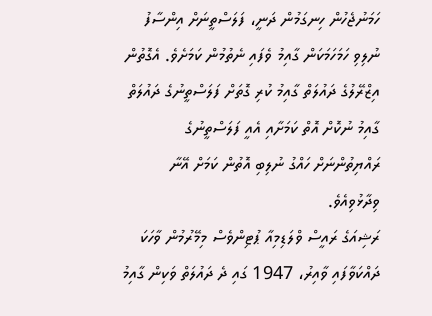ހަމަނުޖެހުން ހިނގަމުން ދަނީ، ފަލަސްތީނަށް އިންސާފު ނުލިވި ހަމަހަމަކަން ގާއިމު ވެފައި ނެތުމުން ކަމަށެވެ. އެގޮތުން އިޒްރޭލުގެ ދައުލަތް ގާއިމު ކުރި ގޮތަށް ފަލަސްތީނުގެ ދައުލަތް ގާއިމު ނުކޮށް އޮތް ކަމަށާއި އެއީ ފަލަސްތީނުގެ ރައްޔިތުންނަށް ހައްގު ނުލިބި އޮތުން ކަމަށް އޭނާ ވިދާޅުވިއެވެ.
ރަޝިއަގެ ރައީސް ވްލަޑިމިއާ ޕުޓިންވެސް މިމޭރުމުން ވާހަކަ ދައްކަވާފައި ވާއިރު، 1947 ގައި ދެ ދައުލަތް ވަކިން ގާއިމު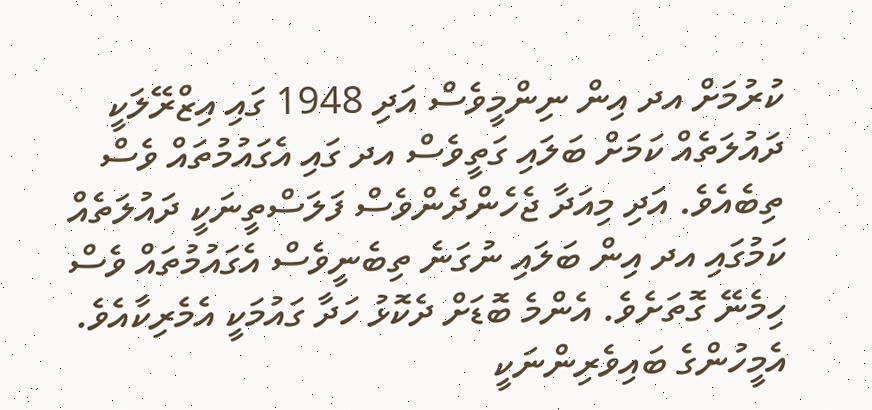ކުރުމަށް އދ އިން ނިންމީވެސް އަދި 1948 ގައި އިޒްރޭލަކީ ދައުލަތެއް ކަމަށް ބަލައި ގަތީވެސް އދ ގައި އެގައުމުތައް ވެސް ތިބެއެވެ. އަދި މިއަދާ ޖެހެންދެންވެސް ފަލަސްތީނަކީ ދައުލަތެއް ކަމުގައި އދ އިން ބަލައި ނުގަނެ ތިބެނީވެސް އެގައުމުތައް ވެސް ހިމެނޭ ގޮތަށެވެ. އެންމެ ބޮޑަށް ދެކޮޅު ހަދާ ގައުމަކީ އެމެރިކާއެވެ. އެމީހުންގެ ބައިވެރިންނަކީ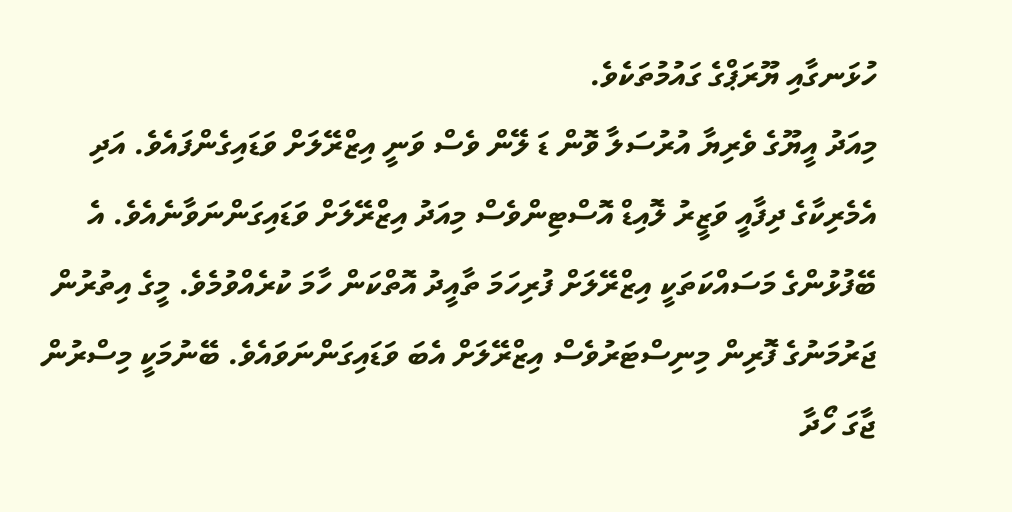ހުޅަނގާއި ޔޫރަޕްގެ ގައުމުތަކެވެ.
މިއަދު އީޔޫގެ ވެރިޔާ އުރުސަލާ ވޮން ޑަ ލޭން ވެސް ވަނީ އިޒްރޭލަށް ވަޑައިގެންފައެވެ. އަދި އެމެރިކާގެ ދިފާއީ ވަޒީރު ލޮއިޑް އޮސްޓިންވެސް މިއަދު އިޒްރޭލަށް ވަޑައިގަންނަވާނެއެވެ. އެ ބޭފުޅުންގެ މަސައްކަތަކީ އިޒްރޭލަށް ފުރިހަމަ ތާއީދު އޮތްކަން ހާމަ ކުރެއްވުމެވެ. މީގެ އިތުރުން ޖަރުމަނުގެ ފޮރިން މިނިސްޓަރުވެސް އިޒްރޭލަށް އެބަ ވަޑައިގަންނަވައެވެ. ބޭނުމަކީ މިސްރުން ޖާގަ ހޯދާ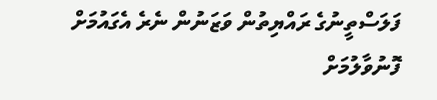ފަލަސްތީނުގެ ރައްޔިތުން ވަޒަނުން ނެރެ އެގައުމަށް ފޮނުވާލުމަށް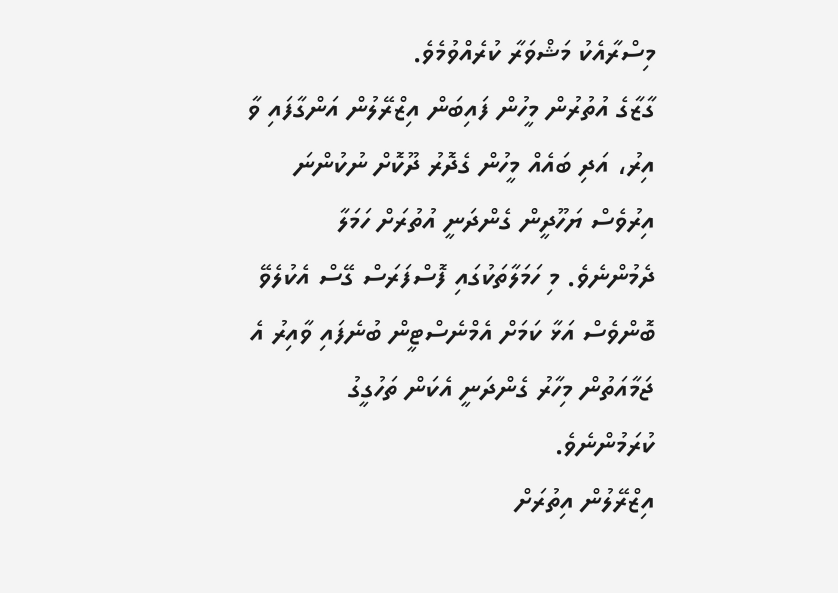މިސްރާއެކު މަޝްވަރާ ކުރެއްވުމެވެ.
ގާޒާގެ އުތުރުން މީހުން ފައިބަން އިޒްރޭލުން އަންގާފައި ވާ އިރު، އަދި ބައެއް މީހުން ގެދޮރު ދޫކޮށް ނުކުންނަ އިރުވެސް ޔަހޫދީން ގެންދަނީ އުތުރަށް ހަމަލާ ދެމުންނެވެ. މި ހަމަލާތަކުގައި ފޮސްފަރަސް ގޭސް އެކުލެވޭ ބޮންވެސް އަޅާ ކަމަށް އެމްނެސްޓީން ބުނެފައި ވާއިރު އެ ޖަމާއަތުން މިހާރު ގެންދަނީ އެކަން ތަހުގީގު ކުރަމުންނެވެ.
އިޒްރޭލުން އިތުރަށް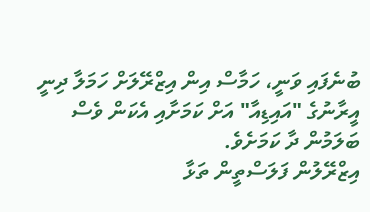ބުނެފައި ވަނީ، ހަމާސް އިން އިޒްރޭލަށް ހަމަލާ ދިނީ އީރާނުގެ "އައިޑިއާ" އަށް ކަމަށާއި އެކަން ވެސް ބަލަމުން ދާ ކަމަށެވެ.
އިޒްރޭލުން ފަލަސްތީން ތަޅާ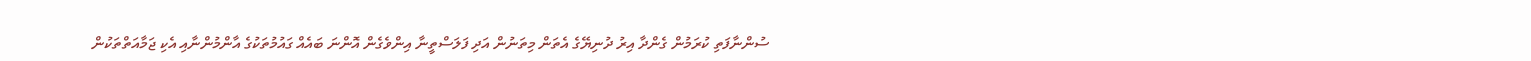ސުންނާފަތި ކުރަމުން ގެންދާ އިރު ދުނިޔޭގެ އެތަން މިތަނުން އަދި ފަލަސްތީނާ އިންވެގެން އޮންނަ ބައެއް ގައުމުތަކުގެ އާންމުންނާއި އެކި ޖަމާއަތްތަކުން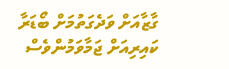ގާޒާއަށް ވަދެގަތުމަށް ބޯޑަރާ ކައިރިއަށް ޖަމާވަމުންވެސް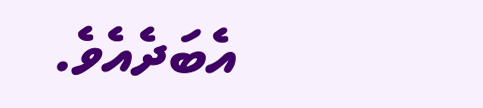އެބަދެއެވެ.